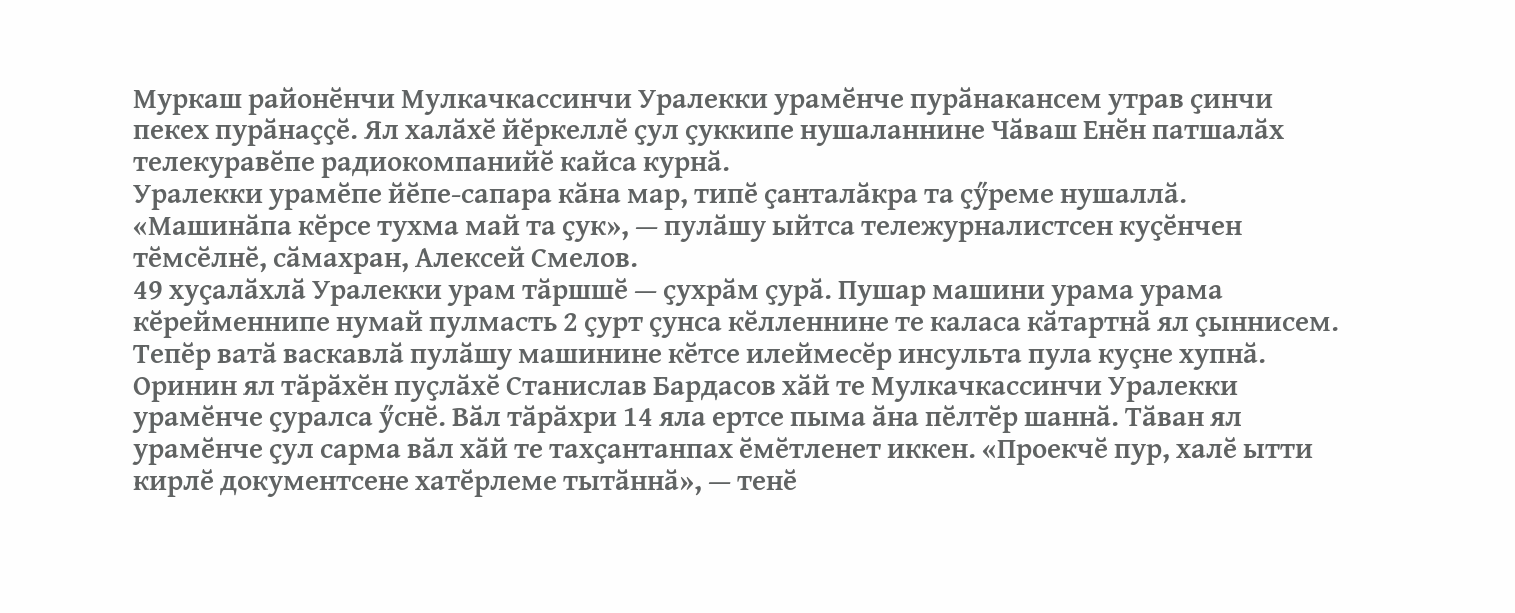Муркаш районӗнчи Мулкачкассинчи Уралекки урамӗнче пурӑнакансем утрав ҫинчи пекех пурӑнаҫҫӗ. Ял халӑхӗ йӗркеллӗ ҫул ҫуккипе нушаланнине Чӑваш Енӗн патшалӑх телекуравӗпе радиокомпанийӗ кайса курнӑ.
Уралекки урамӗпе йӗпе-сапара кӑна мар, типӗ ҫанталӑкра та ҫӳреме нушаллӑ. «Машинӑпа кӗрсе тухма май та ҫук», — пулӑшу ыйтса тележурналистсен куҫӗнчен тӗмсӗлнӗ, сӑмахран, Алексей Смелов.
49 хуҫалӑхлӑ Уралекки урам тӑршшӗ — ҫухрӑм ҫурӑ. Пушар машини урама урама кӗрейменнипе нумай пулмасть 2 ҫурт ҫунса кӗлленнине те каласа кӑтартнӑ ял ҫыннисем. Тепӗр ватӑ васкавлӑ пулӑшу машинине кӗтсе илеймесӗр инсульта пула куҫне хупнӑ.
Оринин ял тӑрӑхӗн пуҫлӑхӗ Станислав Бардасов хӑй те Мулкачкассинчи Уралекки урамӗнче ҫуралса ӳснӗ. Вӑл тӑрӑхри 14 яла ертсе пыма ӑна пӗлтӗр шаннӑ. Тӑван ял урамӗнче ҫул сарма вӑл хӑй те тахҫантанпах ӗмӗтленет иккен. «Проекчӗ пур, халӗ ытти кирлӗ документсене хатӗрлеме тытӑннӑ», — тенӗ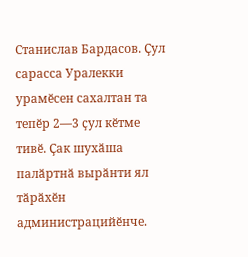Станислав Бардасов. Ҫул сарасса Уралекки урамӗсен сахалтан та тепӗр 2—3 ҫул кӗтме тивӗ. Ҫак шухӑша палӑртнӑ вырӑнти ял тӑрӑхӗн администрацийӗнче.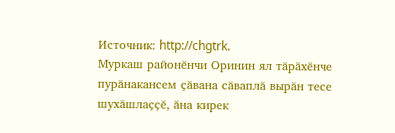Источник: http://chgtrk.
Муркаш районӗнчи Оринин ял тӑрӑхӗнче пурӑнакансем ҫӑвана сӑваплӑ вырӑн тесе шухӑшлаҫҫӗ, ӑна кирек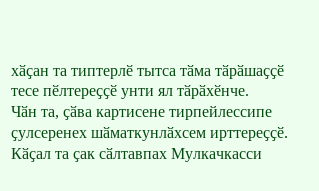хӑҫан та типтерлӗ тытса тӑма тӑрӑшаҫҫӗ тесе пӗлтереҫҫӗ унти ял тӑрӑхӗнче.
Чӑн та, ҫӑва картисене тирпейлессипе ҫулсеренех шӑматкунлӑхсем ирттереҫҫӗ. Кӑҫал та ҫак сӑлтавпах Мулкачкасси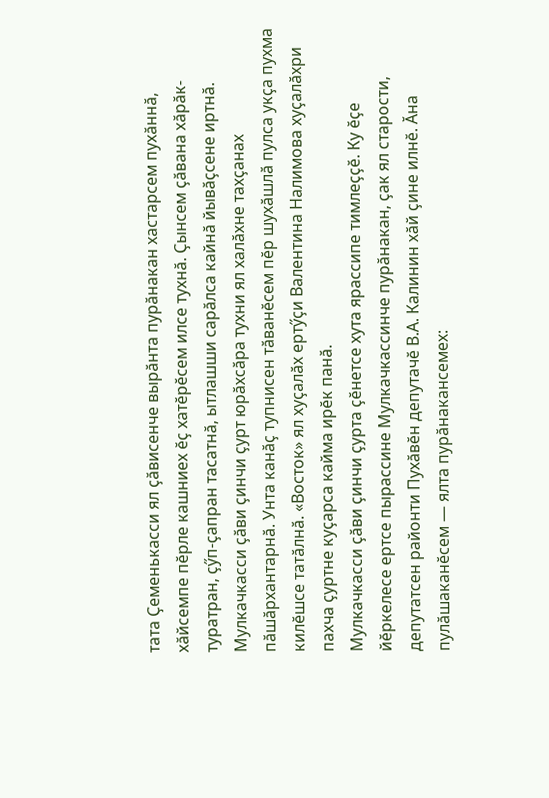тата Ҫеменькасси ял ҫӑвисенче вырӑнта пурӑнакан хастарсем пухӑннӑ, хӑйсемпе пӗрле кашниех ӗҫ хатӗрӗсем илсе тухнӑ. Ҫынсем ҫӑвана хӑрӑк-туратран, ҫӳп-ҫапран тасатнӑ, ытлашши сарӑлса кайнӑ йывӑҫсене иртнӑ.
Мулкачкасси ҫӑви ҫинчи ҫурт юрӑхсӑра тухни ял халӑхне тахҫанах пӑшӑрхантарнӑ. Унта канӑҫ тупнисен тӑванӗсем пӗр шухӑшлӑ пулса укҫа пухма килӗшсе татӑлнӑ. «Восток» ял хуҫалӑх ертӳҫи Валентина Налимова хуҫалӑхри пахча ҫуртне куҫарса кайма ирӗк панӑ.
Мулкачкасси ҫӑви ҫинчи ҫурта ҫӗнетсе хута ярассипе тимлеҫҫӗ. Ку ӗҫе йӗркелесе ертсе пырассине Мулкачкассинче пурӑнакан, ҫак ял старости, депутатсен районти Пухӑвӗн депутачӗ В.А. Калинин хӑй ҫине илнӗ. Ӑна пулӑшаканӗсем — ялта пурӑнакансемех: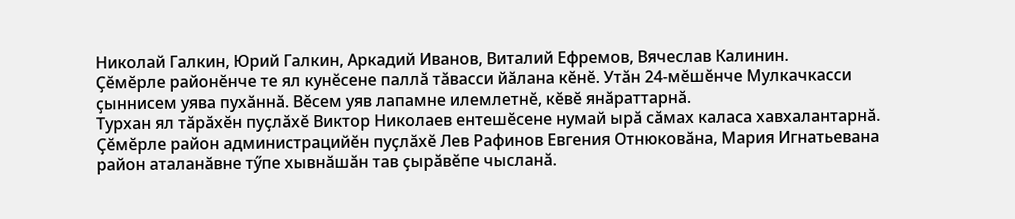Николай Галкин, Юрий Галкин, Аркадий Иванов, Виталий Ефремов, Вячеслав Калинин.
Ҫӗмӗрле районӗнче те ял кунӗсене паллӑ тӑвасси йӑлана кӗнӗ. Утӑн 24-мӗшӗнче Мулкачкасси ҫыннисем уява пухӑннӑ. Вӗсем уяв лапамне илемлетнӗ, кӗвӗ янӑраттарнӑ.
Турхан ял тӑрӑхӗн пуҫлӑхӗ Виктор Николаев ентешӗсене нумай ырӑ сӑмах каласа хавхалантарнӑ. Ҫӗмӗрле район администрацийӗн пуҫлӑхӗ Лев Рафинов Евгения Отнюковӑна, Мария Игнатьевана район аталанӑвне тӳпе хывнӑшӑн тав ҫырӑвӗпе чысланӑ.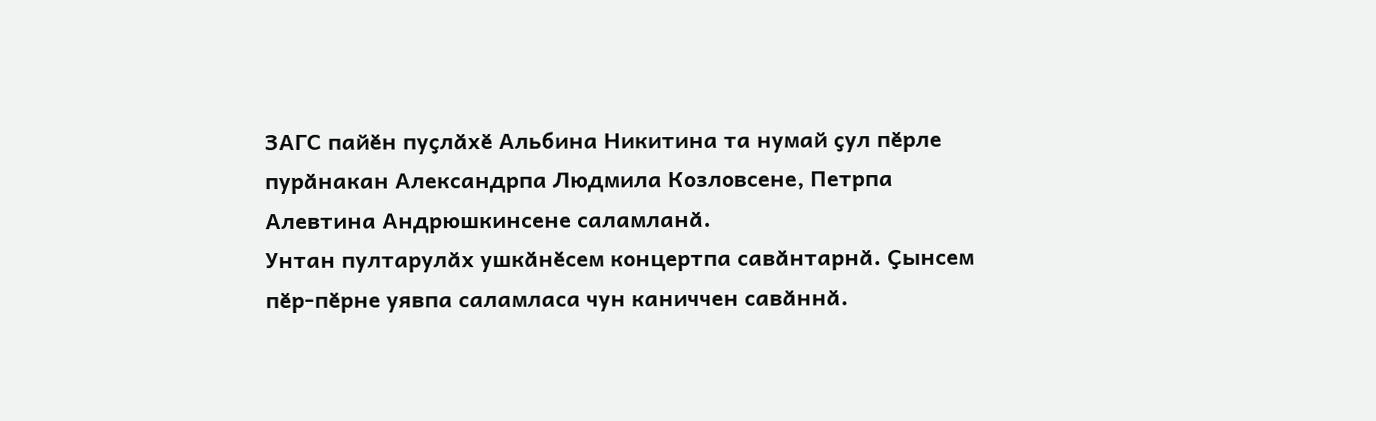ЗАГС пайӗн пуҫлӑхӗ Альбина Никитина та нумай ҫул пӗрле пурӑнакан Александрпа Людмила Козловсене, Петрпа Алевтина Андрюшкинсене саламланӑ.
Унтан пултарулӑх ушкӑнӗсем концертпа савӑнтарнӑ. Ҫынсем пӗр-пӗрне уявпа саламласа чун каниччен савӑннӑ.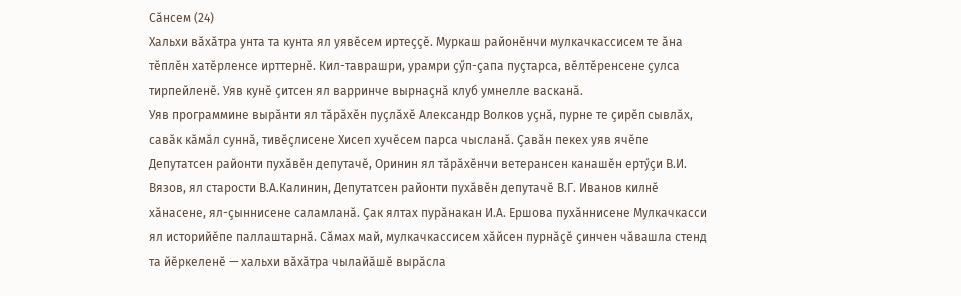Сӑнсем (24)
Хальхи вӑхӑтра унта та кунта ял уявӗсем иртеҫҫӗ. Муркаш районӗнчи мулкачкассисем те ӑна тӗплӗн хатӗрленсе ирттернӗ. Кил-таврашри, урамри ҫӳп-ҫапа пуҫтарса, вӗлтӗренсене ҫулса тирпейленӗ. Уяв кунӗ ҫитсен ял варринче вырнаҫнӑ клуб умнелле васканӑ.
Уяв программине вырӑнти ял тӑрӑхӗн пуҫлӑхӗ Александр Волков уҫнӑ, пурне те ҫирӗп сывлӑх, савӑк кӑмӑл суннӑ, тивӗҫлисене Хисеп хучӗсем парса чысланӑ. Ҫавӑн пекех уяв ячӗпе Депутатсен районти пухӑвӗн депутачӗ, Оринин ял тӑрӑхӗнчи ветерансен канашӗн ертӳҫи В.И. Вязов, ял старости В.А.Калинин, Депутатсен районти пухӑвӗн депутачӗ В.Г. Иванов килнӗ хӑнасене, ял-ҫыннисене саламланӑ. Ҫак ялтах пурӑнакан И.А. Ершова пухӑннисене Мулкачкасси ял историйӗпе паллаштарнӑ. Сӑмах май, мулкачкассисем хӑйсен пурнӑҫӗ ҫинчен чӑвашла стенд та йӗркеленӗ — хальхи вӑхӑтра чылайӑшӗ вырӑсла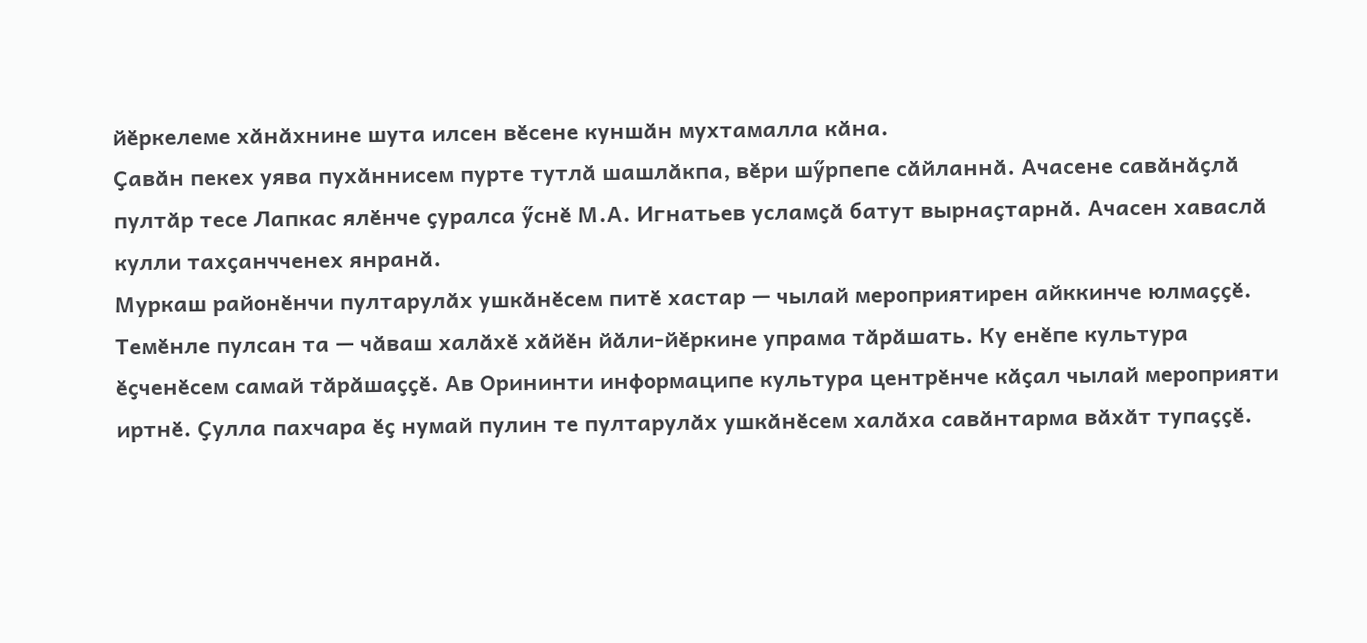йӗркелеме хӑнӑхнине шута илсен вӗсене куншӑн мухтамалла кӑна.
Ҫавӑн пекех уява пухӑннисем пурте тутлӑ шашлӑкпа, вӗри шӳрпепе сӑйланнӑ. Ачасене савӑнӑҫлӑ пултӑр тесе Лапкас ялӗнче ҫуралса ӳснӗ М.А. Игнатьев усламҫӑ батут вырнаҫтарнӑ. Ачасен хаваслӑ кулли тахҫанчченех янранӑ.
Муркаш районӗнчи пултарулӑх ушкӑнӗсем питӗ хастар — чылай мероприятирен айккинче юлмаҫҫӗ. Темӗнле пулсан та — чӑваш халӑхӗ хӑйӗн йӑли-йӗркине упрама тӑрӑшать. Ку енӗпе культура ӗҫченӗсем самай тӑрӑшаҫҫӗ. Ав Орининти информаципе культура центрӗнче кӑҫал чылай мероприяти иртнӗ. Ҫулла пахчара ӗҫ нумай пулин те пултарулӑх ушкӑнӗсем халӑха савӑнтарма вӑхӑт тупаҫҫӗ.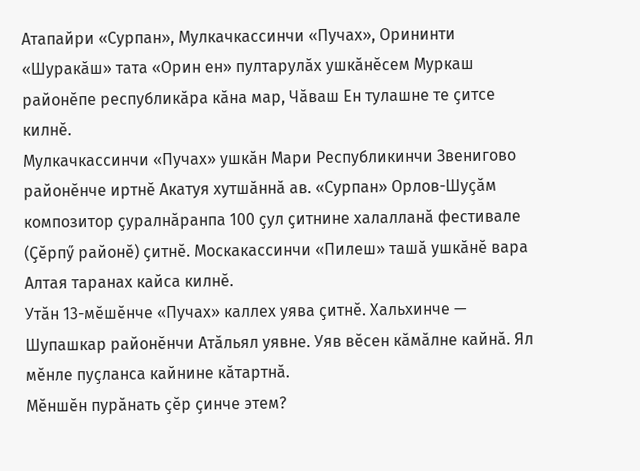Атапайри «Сурпан», Мулкачкассинчи «Пучах», Орининти «Шуракӑш» тата «Орин ен» пултарулӑх ушкӑнӗсем Муркаш районӗпе республикӑра кӑна мар, Чӑваш Ен тулашне те ҫитсе килнӗ.
Мулкачкассинчи «Пучах» ушкӑн Мари Республикинчи Звенигово районӗнче иртнӗ Акатуя хутшӑннӑ ав. «Сурпан» Орлов-Шуҫӑм композитор ҫуралнӑранпа 100 ҫул ҫитнине халалланӑ фестивале (Ҫӗрпӳ районӗ) ҫитнӗ. Москакассинчи «Пилеш» ташӑ ушкӑнӗ вара Алтая таранах кайса килнӗ.
Утӑн 13-мӗшӗнче «Пучах» каллех уява ҫитнӗ. Хальхинче — Шупашкар районӗнчи Атӑльял уявне. Уяв вӗсен кӑмӑлне кайнӑ. Ял мӗнле пуҫланса кайнине кӑтартнӑ.
Мӗншӗн пурӑнать ҫӗр ҫинче этем?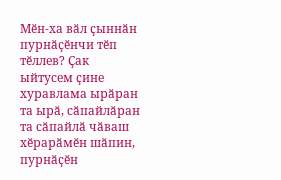Мӗн-ха вӑл ҫыннӑн пурнӑҫӗнчи тӗп тӗллев? Ҫак ыйтусем ҫине хуравлама ырӑран та ырӑ, сӑпайлӑран та сӑпайлӑ чӑваш хӗрарӑмӗн шӑпин, пурнӑҫӗн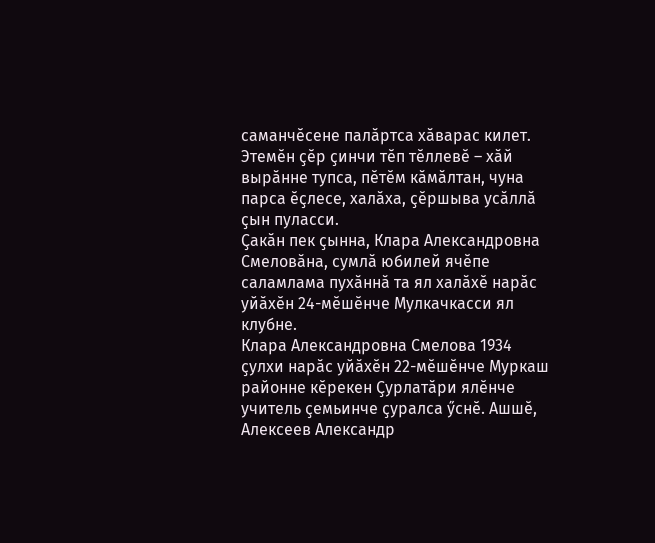саманчӗсене палӑртса хӑварас килет. Этемӗн ҫӗр ҫинчи тӗп тӗллевӗ – хӑй вырӑнне тупса, пӗтӗм кӑмӑлтан, чуна парса ӗҫлесе, халӑха, ҫӗршыва усӑллӑ ҫын пуласси.
Ҫакӑн пек ҫынна, Клара Александровна Смеловӑна, сумлӑ юбилей ячӗпе саламлама пухӑннӑ та ял халӑхӗ нарӑс уйӑхӗн 24-мӗшӗнче Мулкачкасси ял клубне.
Клара Александровна Смелова 1934 ҫулхи нарӑс уйӑхӗн 22-мӗшӗнче Муркаш районне кӗрекен Ҫурлатӑри ялӗнче учитель ҫемьинче ҫуралса ӳснӗ. Ашшӗ, Алексеев Александр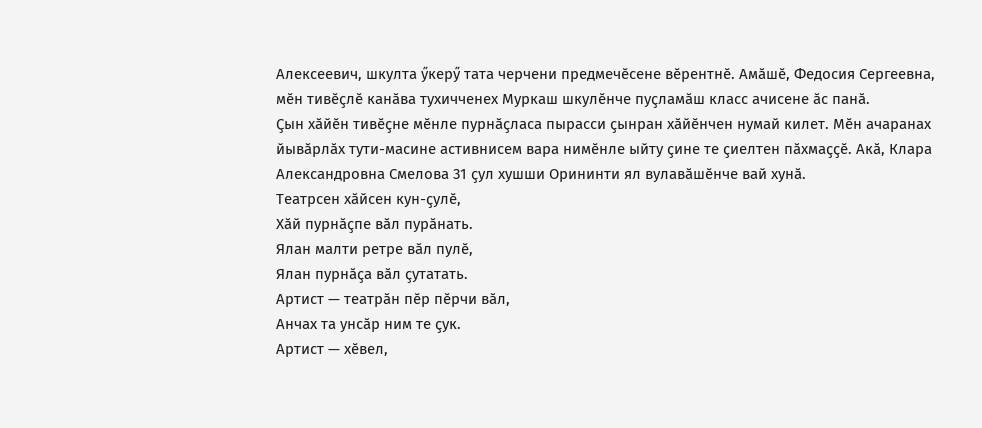Алексеевич, шкулта ӳкерӳ тата черчени предмечӗсене вӗрентнӗ. Амӑшӗ, Федосия Сергеевна, мӗн тивӗҫлӗ канӑва тухичченех Муркаш шкулӗнче пуҫламӑш класс ачисене ӑс панӑ.
Ҫын хӑйӗн тивӗҫне мӗнле пурнӑҫласа пырасси ҫынран хӑйӗнчен нумай килет. Мӗн ачаранах йывӑрлӑх тути-масине астивнисем вара нимӗнле ыйту ҫине те ҫиелтен пӑхмаҫҫӗ. Акӑ, Клара Александровна Смелова 31 ҫул хушши Орининти ял вулавӑшӗнче вай хунӑ.
Театрсен хӑйсен кун-ҫулӗ,
Хӑй пурнӑҫпе вӑл пурӑнать.
Ялан малти ретре вӑл пулӗ,
Ялан пурнӑҫа вӑл ҫутатать.
Артист — театрӑн пӗр пӗрчи вӑл,
Анчах та унсӑр ним те ҫук.
Артист — хӗвел,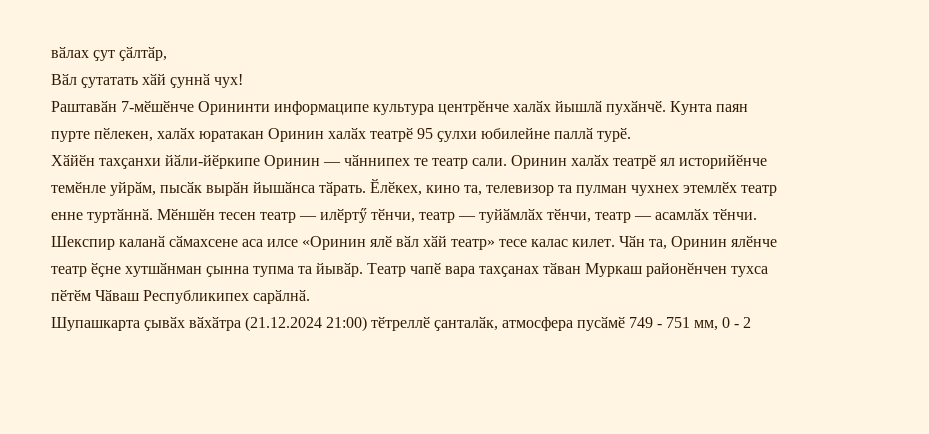вӑлах ҫут ҫӑлтӑр,
Вӑл ҫутатать хӑй ҫуннӑ чух!
Раштавӑн 7-мӗшӗнче Орининти информаципе культура центрӗнче халӑх йышлӑ пухӑнчӗ. Кунта паян пурте пӗлекен, халӑх юратакан Оринин халӑх театрӗ 95 ҫулхи юбилейне паллӑ турӗ.
Хӑйӗн тахҫанхи йӑли-йӗркипе Оринин — чӑннипех те театр сали. Оринин халӑх театрӗ ял историйӗнче темӗнле уйрӑм, пысӑк вырӑн йышӑнса тӑрать. Ӗлӗкех, кино та, телевизор та пулман чухнех этемлӗх театр енне туртӑннӑ. Мӗншӗн тесен театр — илӗртӳ тӗнчи, театр — туйӑмлӑх тӗнчи, театр — асамлӑх тӗнчи. Шекспир каланӑ сӑмахсене аса илсе «Оринин ялӗ вӑл хӑй театр» тесе калас килет. Чӑн та, Оринин ялӗнче театр ӗҫне хутшӑнман ҫынна тупма та йывӑр. Театр чапӗ вара тахҫанах тӑван Муркаш районӗнчен тухса пӗтӗм Чӑваш Республикипех сарӑлнӑ.
Шупашкарта ҫывӑх вӑхӑтра (21.12.2024 21:00) тӗтреллӗ ҫанталӑк, атмосфера пусӑмӗ 749 - 751 мм, 0 - 2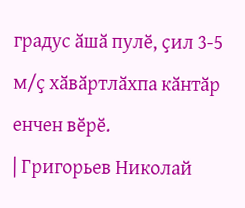градус ӑшӑ пулӗ, ҫил 3-5 м/ҫ хӑвӑртлӑхпа кӑнтӑр енчен вӗрӗ.
| Григорьев Николай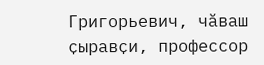Григорьевич, чӑваш ҫыравҫи, профессор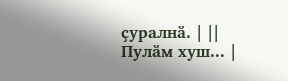ҫуралнӑ. | ||
Пулӑм хуш... |